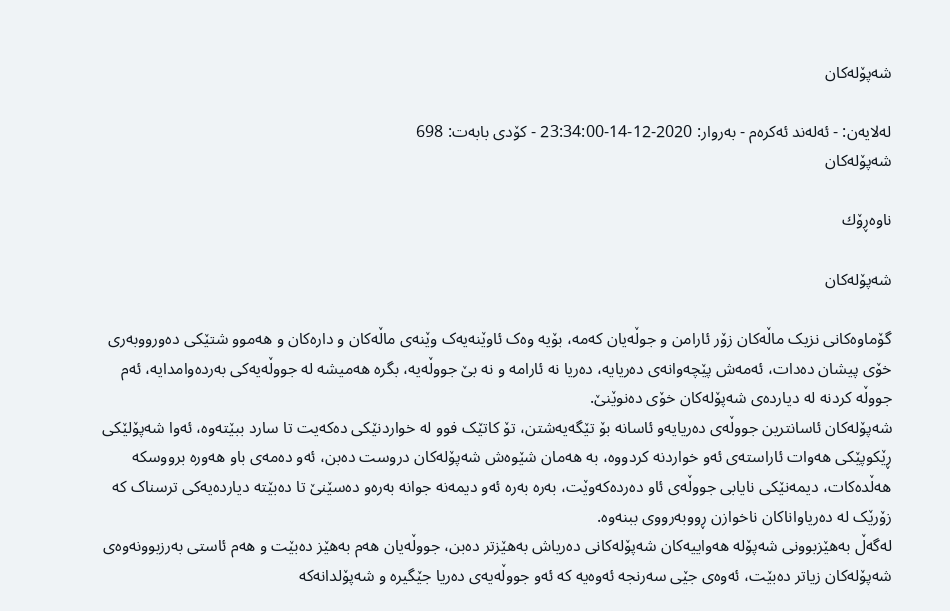شەپۆلەکان

له‌لایه‌ن: - ئەلەند ئەکرەم - به‌روار: 2020-12-14-23:34:00 - کۆدی بابەت: 698
شەپۆلەکان

ناوه‌ڕۆك

شەپۆلەکان

گۆماوەکانی نزیک ماڵەکان زۆر ئارامن و جوڵەیان کەمە، بۆیە وەک ئاوێنەیەک وێنەی ماڵەکان و دارەکان و هەموو شتێکی دەورووبەری خۆی پیشان دەدات، ئەمەش پێچەوانەی دەریایە، دەریا نە ئارامە و نە بێ جووڵەیە، بگرە هەمیشە لە جووڵەیەکی بەردەوامدایە، ئەم جووڵە کردنە لە دیاردەی شەپۆلەکان خۆی دەنوێنێ.
شەپۆلەکان ئاسانترین جووڵەی دەریایەو ئاسانە بۆ تێگەیەشتن، تۆ کاتێک فوو لە خواردنێکی دەکەیت تا سارد ببێتەوە، ئەوا شەپۆلێکی ڕێکوپێکی هەوات ئاراستەی ئەو خواردنە کردووە، بە هەمان شێوەش شەپۆلەکان دروست دەبن، ئەو دەمەی باو هەورە برووسکە هەڵدەکات، دیمەنێکی نایابی جووڵەی ئاو دەردەکەوێت، بەرە بەرە ئەو دیمەنە جوانە بەرەو دەسێنێ تا دەبێتە دیاردەیەکی ترسناک کە زۆرێک لە دەریاواناکان ناخوازن ڕووبەرووی ببنەوە.
لەگەڵ بەهێزبوونی شەپۆلە هەواییەکان شەپۆلەکانی دەریاش بەهێزتر دەبن، جووڵەیان هەم بەهێز دەبێت و هەم ئاستی بەرزبوونەوەی شەپۆلەکان زیاتر دەبێت، ئەوەی جێی سەرنجە ئەوەیە کە ئەو جووڵەیەی دەریا جێگیرە و شەپۆلدانەکە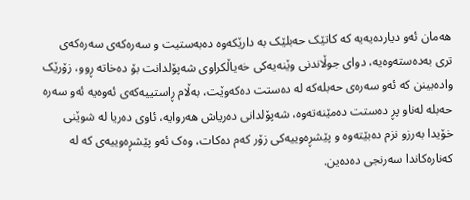هەمان ئەو دیاردەیەیە کە کاتێک حەبلێک بە دارێکەوە دەبەستیت و سەرەکەی سەرەکەی تری بەدەستەوەیە، دوای جوڵاندنی وێنەیەکی خەیاڵکراوی شەپۆلدانت بۆ دەخاتە ڕوو، زۆرێک وادەبینن کە ئەو سەرەی حەبلەکە لە دەستت دەکەوێت، بەڵام ڕاستییەکەی ئەوەیە ئەو سەرە حەبلە لەناو پڕ دەستت دەمێنەتەوە، شەپۆلدانی دەریاش هەروایە، ئاوی دەریا لە شوێنی خۆیدا بەرزو نزم دەبێتەوە و پێشڕەوییەکی زۆر کەم دەکات، وەک ئەو پێشڕەوییەی کە لە کەنارەکاندا سەرنجی دەدەین.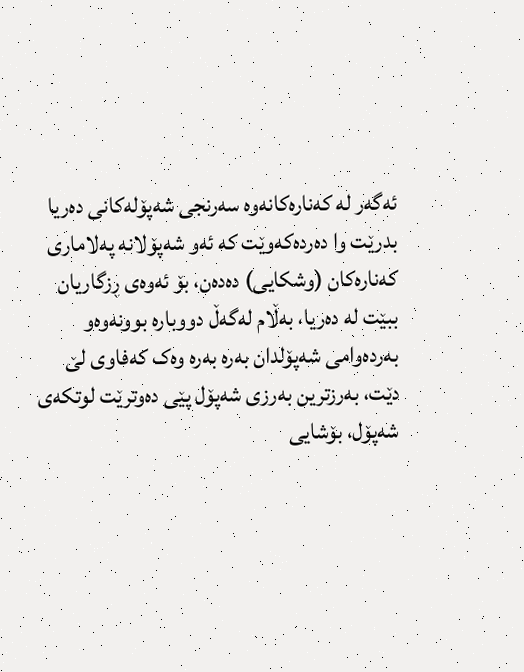ئەگەر لە کەنارەکانەوە سەرنجی شەپۆلەکانی دەریا بدرێت وا دەردەکەوێت کە ئەو شەپۆلانە پەلاماری کەنارەکان (وشکایی) دەدەن، بۆ ئەوەی ڕزگاریان ببێت لە دەریا، بەڵام لەگەڵ دووبارە بوونەوەو بەردەوامی شەپۆلدان بەرە بەرە وەک کەفاوی لێ دێت، بەرزترین بەرزی شەپۆل پێی دەوترێت لوتکەی شەپۆل، بۆشایی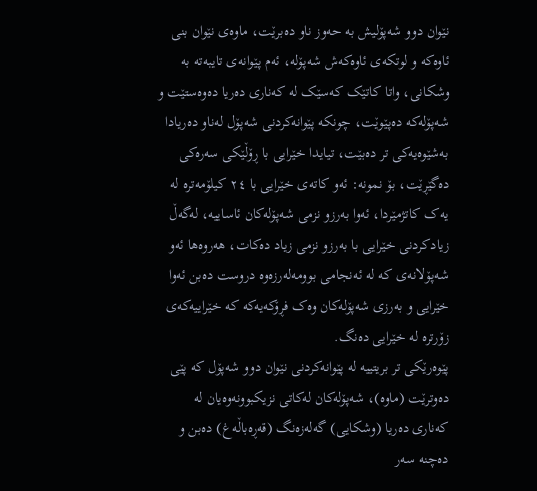نێوان دوو شەپۆلیش بە حەوز ناو دەبرێت، ماوەی نێوان بنی ئاوەکە و لوتکەی ئاوەکەش شەپۆلە، ئەم پێوانەی تایبەتە بە وشکانی، واتا کاتێک کەسێک لە کەناری دەریا دەوەستێت و شەپۆلەکە دەپێوێت، چونکە پێوانەکردنی شەپۆل لەناو دەریادا بەشێوەیەکی تر دەبێت، تیایدا خێرایی با ڕۆڵێکی سەرەکی دەگێڕێت، بۆ نمونە: ئەو کاتەی خێرایی با ٢٤ کیلۆمەترە لە یەک کاتژمێردا، ئەوا بەرزو نزمی شەپۆلەکان ئاساییە، لەگەڵ زیادکردنی خێرایی با بەرزو نزمی زیاد دەکات، هەروەها ئەو شەپۆلانەی کە لە ئەنجامی بوومەلەرزەوە دروست دەبن ئەوا خێرایی و بەرزی شەپۆلەکان وەک فڕۆکەیەکە کە خێراییەکەی زۆرترە لە خێرایی دەنگ.
پێوەرێکی تر بریتییە لە پێوانەکردنی نێوان دوو شەپۆل کە پێی دەوترێت (ماوە)، شەپۆلەکان لەکاتی نزیکبوونەوەیان لە کەناری دەریا (وشکایی) گەلەزەنگ (قەڕەباڵەغ) دەبن و دەچنە سەر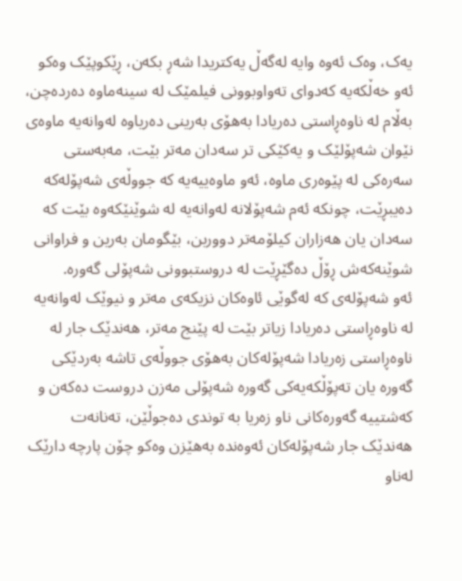یەک، وەک ئەوە وایە لەگەڵ یەکتریدا شەڕ بکەن، ڕێکوپێک وەکو ئەو خەڵکەیە کەدوای تەواوبوونی فیلمێک لە سینەماوە دەردەچن، بەڵام لە ناوەڕاستی دەریادا بەهۆی بەرینی دەریاوە لەوانەیە ماوەی نێوان شەپۆلێک و یەکێکی تر سەدان مەتر بێت، مەبەستی سەرەکی لە پێوەری ماوە، ئەو ماوەییەیە کە جووڵەی شەپۆلەکە دەیبڕێت، چونکە ئەم شەپۆلانە لەوانەیە لە شوێنێکەوە بێت کە سەدان یان هەزاران کیلۆمەتر دووربن، بێگومان بەرین و فراوانی شوێنەکەش ڕۆڵ دەگێڕێت لە دروستبوونی شەپۆلی گەورە.
ئەو شەپۆلەی کە لەگوێی ئاوەکان نزیکەی مەتر و نیوێک لەوانەیە لە ناوەڕاستی دەریادا زیاتر بێت لە پێنج مەتر، هەندێک جار لە ناوەڕاستی زەریادا شەپۆلەکان بەهۆی جووڵەی تاشە بەردێکی گەورە یان تەپۆڵکەیەکی گەورە شەپۆلی مەزن دروست دەکەن و کەشتییە گەورەکانی ناو زەریا بە توندی دەجوڵێن، تەنانەت هەندێک جار شەپۆلەکان ئەوەندە بەهێزن وەکو چۆن پارچە دارێک لەناو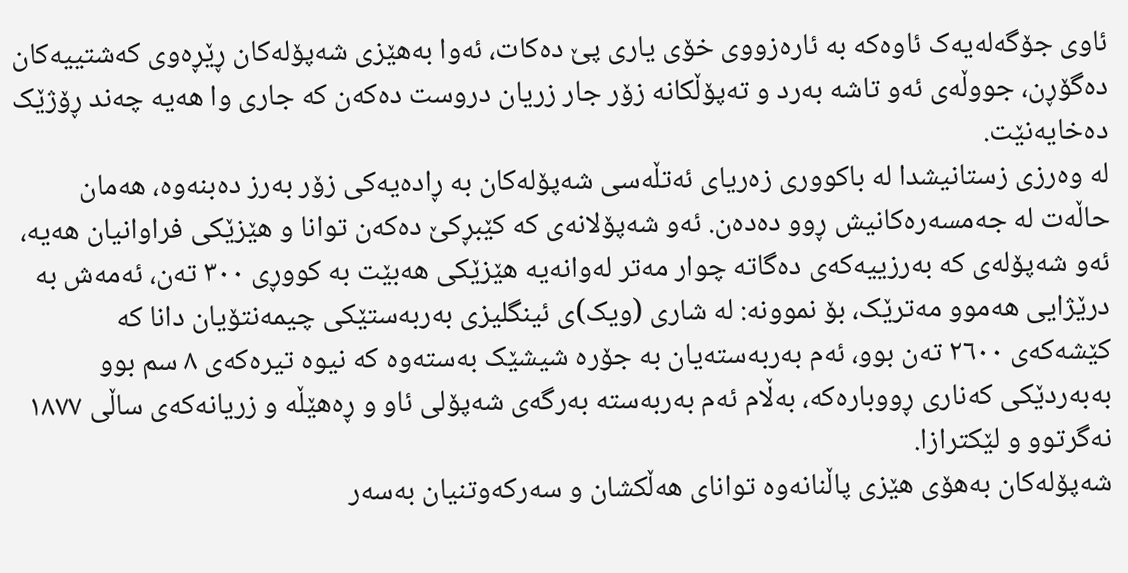ئاوی جۆگەلەیەک ئاوەکە بە ئارەزووی خۆی یاری پێ دەکات، ئەوا بەهێزی شەپۆلەکان ڕێڕەوی کەشتییەکان دەگۆڕن، جووڵەی ئەو تاشە بەرد و تەپۆڵکانە زۆر جار زریان دروست دەکەن کە جاری وا هەیە چەند ڕۆژێک دەخایەنێت.
لە وەرزی زستانیشدا لە باکووری زەریای ئەتڵەسی شەپۆلەکان بە ڕادەیەکی زۆر بەرز دەبنەوە، هەمان حاڵەت لە جەمسەرەکانیش ڕوو دەدەن. ئەو شەپۆلانەی کە کێبڕکێ دەکەن توانا و هێزێکی فراوانیان هەیە، ئەو شەپۆلەی کە بەرزییەکەی دەگاتە چوار مەتر لەوانەیە هێزێکی هەبێت بە کووڕی ٣٠٠ تەن، ئەمەش بە درێژایی هەموو مەترێک، بۆ نموونە: لە شاری (ویک)ی ئینگلیزی بەربەستێکی چیمەنتۆیان دانا کە کێشەکەی ٢٦٠٠ تەن بوو، ئەم بەربەستەیان بە جۆرە شیشێک بەستەوە کە نیوە تیرەکەی ٨ سم بوو بەبەردێکی کەناری ڕووبارەکە، بەڵام ئەم بەربەستە بەرگەی شەپۆلی ئاو و ڕەهێڵە و زریانەکەی ساڵی ١٨٧٧ نەگرتوو و لێکترازا.
شەپۆلەکان بەهۆی هێزی پاڵنانەوە توانای هەڵکشان و سەرکەوتنیان بەسەر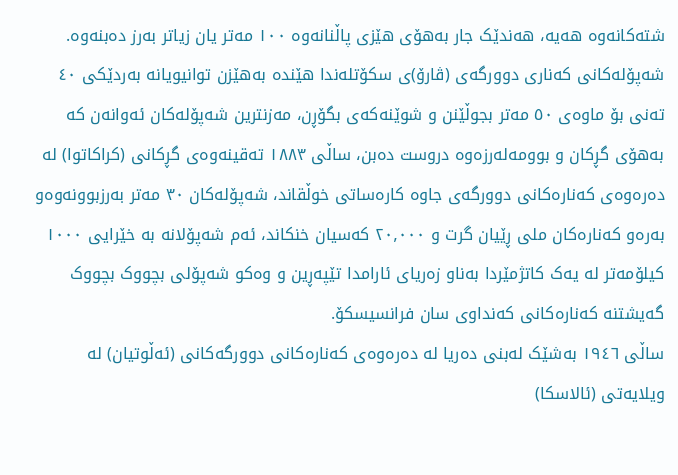شتەکانەوە هەیە، هەندێک جار بەهۆی هێزی پاڵنانەوە ١٠٠ مەتر یان زیاتر بەرز دەبنەوە.
شەپۆلەکانی کەناری دوورگەی (ڤارۆ)ی سکۆتلەندا هێندە بەهێزن توانیویانە بەردێکی ٤٠ تەنی بۆ ماوەی ٥٠ مەتر بجوڵێنن و شوێنەکەی بگۆڕن، مەزنترین شەپۆلەکان ئەوانەن کە بەهۆی گڕکان و بوومەلەرزەوە دروست دەبن، ساڵی ١٨٨٣ تەقینەوەی گڕکانی (کراکاتوا) لە دەرەوەی کەنارەکانی دوورگەی جاوە کارەساتی خوڵقاند، شەپۆلەکان ٣٠ مەتر بەرزبوونەوەو بەرەو کەنارەکان ملی ڕێیان گرت و ٢٠٫٠٠٠ کەسیان خنکاند، ئەم شەپۆلانە بە خێرایی ١٠٠٠ کیلۆمەتر لە یەک کاتژمێردا بەناو زەریای ئارامدا تێپەڕین و وەکو شەپۆلی بچووک بچووک گەیشتنە کەنارەکانی کەنداوی سان فرانسیسکۆ.
ساڵی ١٩٤٦ بەشێک لەبنی دەریا لە دەرەوەی کەنارەکانی دوورگەکانی (ئەڵوتیان) لە ویلایەتی (ئالاسکا)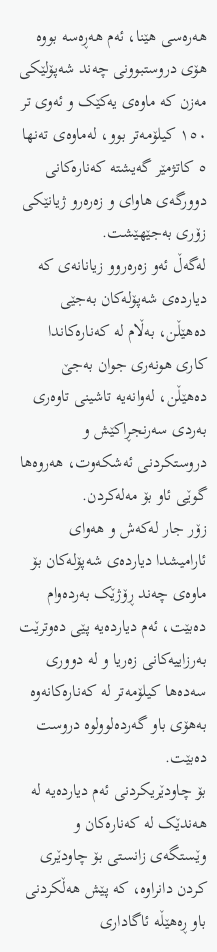هەرەسی هێنا، ئەم هەڕەسە بووە هۆی دروستبوونی چەند شەپۆلێکی مەزن کە ماوەی یەکێک و ئەوی تر ١٥٠ کیلۆمەتر بوو، لەماوەی تەنها ٥ کاتژمێر گەیشتە کەنارەکانی دوورگەی هاوای و زەرەرو ژیانێکی زۆری بەجێهێشت.
لەگەڵ ئەو زەرەروو زیانانەی کە دیاردەی شەپۆلەکان بەجێی دەهێڵن، بەڵام لە کەنارەکاندا کاری هونەری جوان بەجێ دەهێڵن، لەوانەیە تاشینی تاوەری بەردی سەرنجڕاکێش و دروستکردنی ئەشکەوت، هەروەها گوێی ئاو بۆ مەلەکردن.
زۆر جار لەکەش و هەوای ئارامیشدا دیاردەی شەپۆلەکان بۆ ماوەی چەند ڕۆژێک بەردەوام دەبێت، ئەم دیاردەیە پێی دەوترێت بەرزاییەکانی زەریا و لە دووری سەدەها کیلۆمەتر لە کەنارەکانەوە بەهۆی باو گەردەلوولوە دروست دەبێت.
بۆ چاودێریکردنی ئەم دیاردەیە لە هەندێک لە کەنارەکان و وێستگەی زانستی بۆ چاودێری کردن دانراوە، کە پێش هەڵکردنی باو ڕەهێڵە ئاگاداری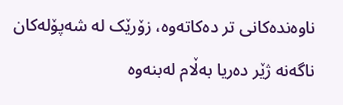ناوەندەکانی تر دەکاتەوە، زۆرێک لە شەپۆلەکان ناگەنە ژێر دەریا بەڵام لەبنەوە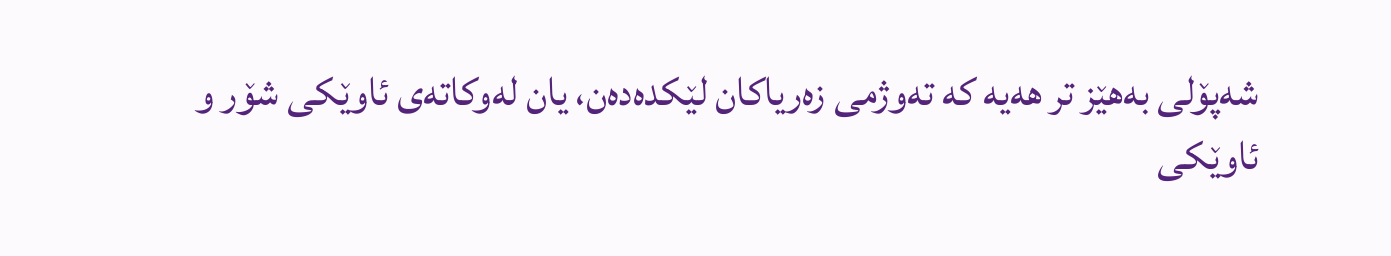شەپۆلی بەهێز تر هەیە کە تەوژمی زەریاکان لێکدەدەن، یان لەوکاتەی ئاوێکی شۆر و ئاوێکی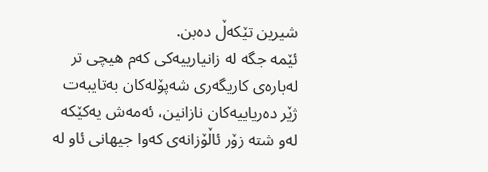شیرین تێکەڵ دەبن.
ئێمە جگە لە زانیارییەکی کەم هیچی تر لەبارەی کاریگەری شەپۆلەکان بەتایبەت ژێر دەریاییەکان نازانین، ئەمەش یەکێکە لەو شتە زۆر ئاڵۆزانەی کەوا جیهانی ئاو لە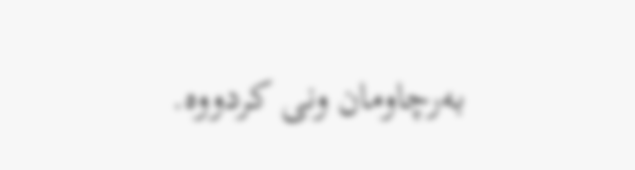بەرچاومان ونی کردووە.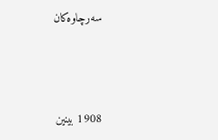سەرچاوەکان



1908 بینین